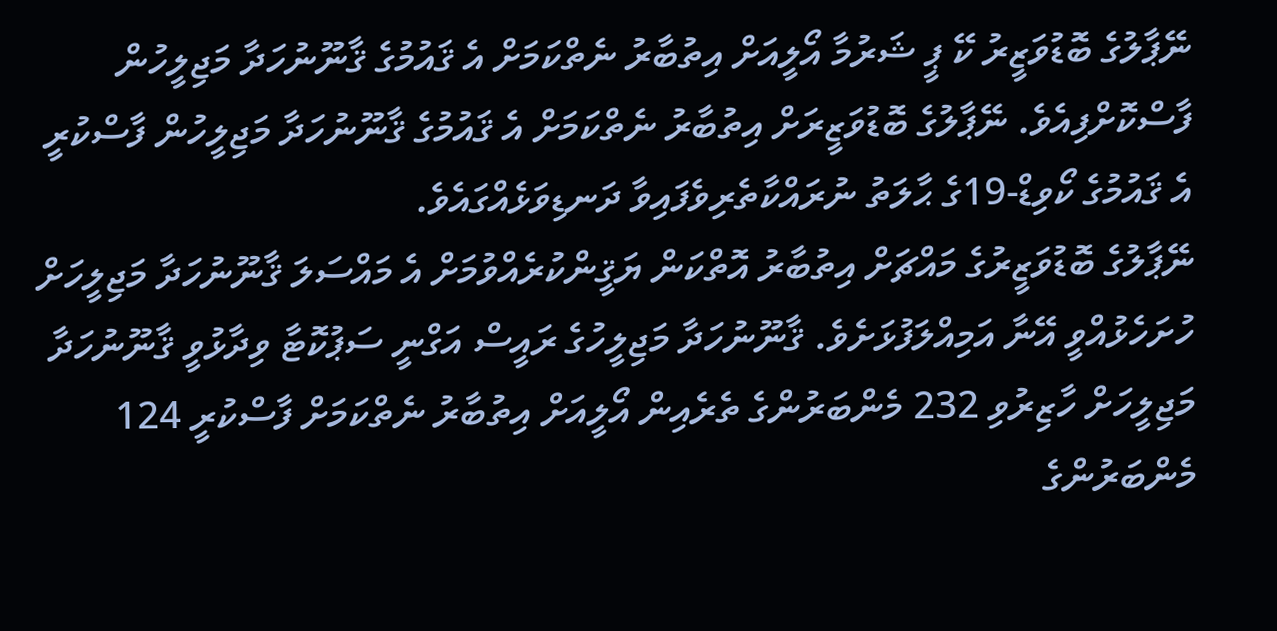ނޭޕާލުގެ ބޮޑުވަޒީރު ކޭ ޕީ ޝަރުމާ އޯލީއަށް އިތުބާރު ނެތްކަމަށް އެ ޤައުމުގެ ޤާނޫނުހަދާ މަޖިލީހުން ފާސްކޮށްފިއެވެ. ނޭޕާލުގެ ބޮޑުވަޒީރަށް އިތުބާރު ނެތްކަމަށް އެ ޤައުމުގެ ޤާނޫނުހަދާ މަޖިލީހުން ފާސްކުރީ އެ ޤައުމުގެ ކޯވިޑް-19ގެ ޙާލަތު ނުރައްކާތެރިވެފައިވާ ދަނޑިވަޅެއްގައެވެ.
ނޭޕާލުގެ ބޮޑުވަޒީރުގެ މައްޗަށް އިތުބާރު އޮތްކަން ޔަޤީންކުރެއްވުމަށް އެ މައްސަލަ ޤާނޫނުހަދާ މަޖިލީހަށް ހުށަހެޅުއްވީ އޭނާ އަމިއްލަފުޅަށެވެ. ޤާނޫނުހަދާ މަޖިލީހުގެ ރައީސް އަގްނީ ސަޕުކޮޓާ ވިދާޅުވީ ޤާނޫނުހަދާ މަޖިލީހަށް ހާޒިރުވި 232 މެންބަރުންގެ ތެރެއިން އޯލީއަށް އިތުބާރު ނެތްކަމަށް ފާސްކުރީ 124 މެންބަރުންގެ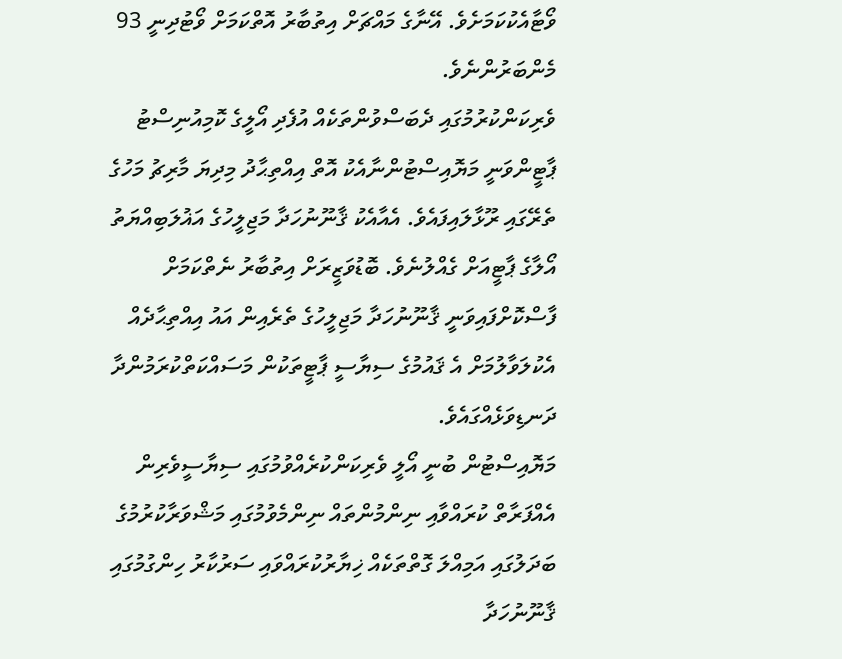ވޯޓާއެކުކަމަށެވެ. އޭނާގެ މައްޗަށް އިތުބާރު އޮތްކަމަށް ވޯޓުދިނީ 93 މެންބަރުންނެވެ.
ވެރިކަންކުރުމުގައި ދެބަސްވުންތަކެއް އުފެދި އޯލީގެ ކޮމިއުނިސްޓު ޕާޓީންވަނީ މަޔޮއިސްޓުންނާއެކު އޮތް އިއްތިޙާދު މިދިޔަ މާރިޗު މަހުގެ ތެރޭގައި ރޫޅާލައިފައެވެ. އެއާއެކު ޤާނޫނުހަދާ މަޖިލީހުގެ އަޣުލަބިއްޔަތު އޯލާގެ ޕާޓީއަށް ގެއްލުނެވެ. ބޮޑުވަޒީރަށް އިތުބާރު ނެތްކަމަށް ފާސްކޮށްފައިވަނީ ޤާނޫނުހަދާ މަޖިލީހުގެ ތެރެއިން އައު އިއްތިޙާދެއް އެކުލަވާލުމަށް އެ ޤައުމުގެ ސިޔާސީ ޕާޓީތަކުން މަސައްކަތްކުރަމުންދާ ދަނޑިވަޅެއްގައެވެ.
މަޔޮއިސްޓުން ބުނީ އޯލީ ވެރިކަންކުރެއްވުމުގައި ސިޔާސީވެރިން އެއްފަރާތް ކުރައްވާއި ނިންމުންތައް ނިންމެވުމުގައި މަޝްވަރާކުރުމުގެ ބަދަލުގައި އަމިއްލަ ގޮތްތަކެއް ޚިޔާރުކުރައްވައި ސަރުކާރު ހިންގުމުގައި ޤާނޫނުހަދާ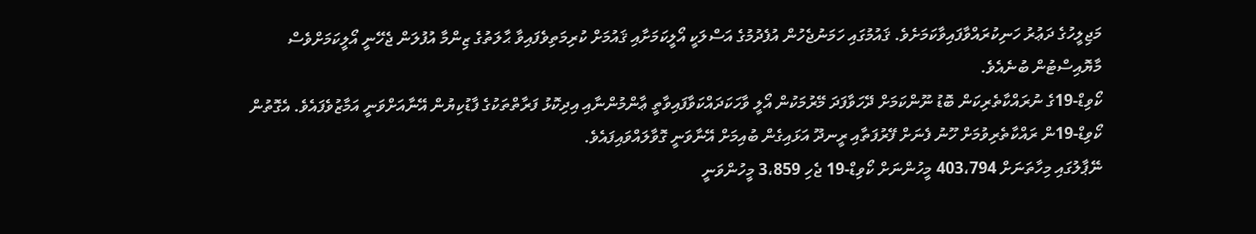މަޖިލީހުގެ ދަޢުރު ހަނިކުރައްވާފައިވާކަމަށެވެ. ޤައުމުގައި ހަމަނުޖެހުން އުފެދުމުގެ އަސްލަކީ އޯލީކަމަށާއި ޤައުމަށް ކުރިމަތިވެފައިވާ ޙާލަތުގެ ޒިންމާ އުފުލަން ޖެހޭނީ އޯލީކަމަށްވެސް މާޔޮއިސްޓުން ބުނެއެވެ.
ކޯވިޑް-19ގެ ނުރައްކާތެރިކަން ބޮޑު ނޫންކަމަށް ދޭހަވާފަދަ މޭރުމަކުން އޯލީ ވާހަކަދައްކަވާފައިވާތީ ޢާންމުންނާއި އިދިކޮޅު ފަރާތްތަކުގެ ފާޑުކިޔުން އޭނާއަށްވަނީ އަމާޒުވެފައެވެ. އެގޮތުން ކޯވިޑް-19ން ރައްކާތެރިވުމަށް ހޫނު ފެނަށް ފޭރުފަތާއި ރީނދޫ އަޅައިގެން ބުއިމަށް އޭނާވަނީ ގޮވާލައްވައިފައެވެ.
ނޭޕާލުގައި މިހާތަނަށް 403،794 މީހުންނަށް ކޯވިޑް-19 ޖެހި 3،859 މީހުންވަނީ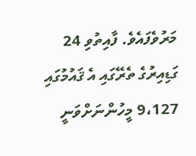މަރުވެފައެވެ. ފާއިތުވި 24 ގަޑިއިރުގެ ތެރޭގައި އެ ޤައުމުގައި 9،127 މީހުންނަށްވަނީ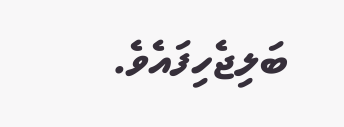ބަލިޖެހިފައެވެ.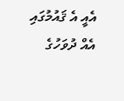އެއީ އެ ޤައުމުގައި އެއް ދުވަހުގެ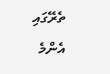ތެރޭގައި އެންމެ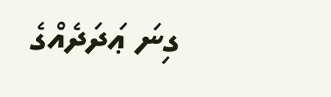ގިނަ ޢަދަދެއްގެ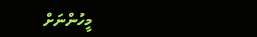މީހުންނަށް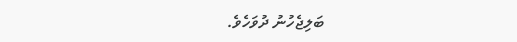ބަލިޖެހުނު ދުވަހެވެ.